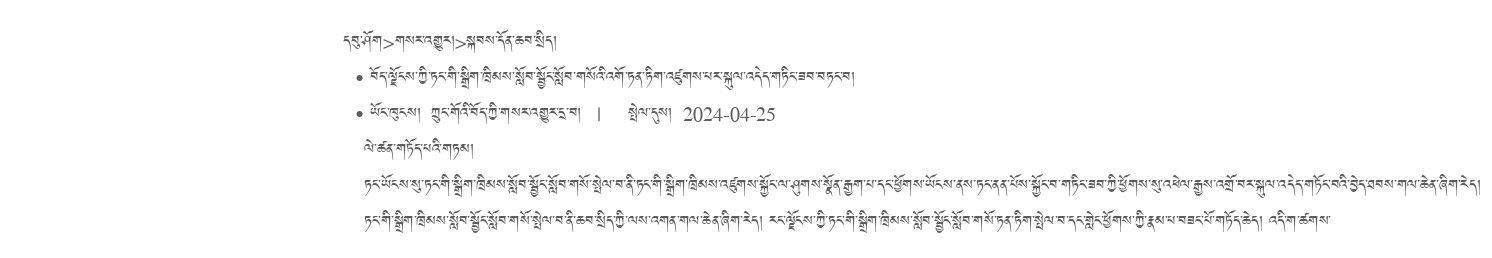དབུ་ཤོག>གསར་འགྱུར།>སྐབས་དོན་ཆབ་སྲིད།
  • བོད་ལྗོངས་ཀྱི་ཏང་གི་སྒྲིག་ཁྲིམས་སློབ་སྦྱོང་སློབ་གསོའི་འགོ་ཏན་ཏིག་འཛུགས་པར་སྐུལ་འདེད་གཏིང་ཟབ་བཏང་བ།
  • ཡོང་ཁུངས།  ཀྲུང་གོའི་བོད་ཀྱི་གསར་འགྱུར་དྲ་བ།   |     སྤེལ་དུས།  2024-04-25
    ལེ་ཚན་གཏོད་པའི་གཏམ།
    ཏང་ཡོངས་སུ་ཏང་གི་སྒྲིག་ཁྲིམས་སློབ་སྦྱོང་སློབ་གསོ་སྤེལ་བ་ནི་ཏང་གི་སྒྲིག་ཁྲིམས་འཛུགས་སྐྱོང་ལ་ཤུགས་སྣོན་རྒྱག་པ་དང་ཕྱོགས་ཡོངས་ནས་ཏང་ནན་པོས་སྐྱོང་བ་གཏིང་ཟབ་ཀྱི་ཕྱོགས་སུ་འཕེལ་རྒྱས་འགྲོ་བར་སྐུལ་འདེད་གཏོང་བའི་བྱེད་ཐབས་གལ་ཆེན་ཞིག་རེད།
    ཏང་གི་སྒྲིག་ཁྲིམས་སློབ་སྦྱོང་སློབ་གསོ་སྤེལ་བ་ནི་ཆབ་སྲིད་ཀྱི་ལས་འགན་གལ་ཆེན་ཞིག་རེད། རང་ལྗོངས་ཀྱི་ཏང་གི་སྒྲིག་ཁྲིམས་སློབ་སྦྱོང་སློབ་གསོ་ཏན་ཏིག་སྤེལ་བ་དང་གླེང་ཕྱོགས་ཀྱི་རྣམ་པ་བཟང་པོ་གཏོད་ཆེད། འདི་ག་ཚགས་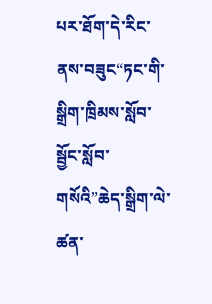པར་ཐོག་དེ་རིང་ནས་བཟུང“ཏང་གི་སྒྲིག་ཁྲིམས་སློབ་སྦྱོང་སློབ་གསོའི”ཆེད་སྒྲིག་ལེ་ཚན་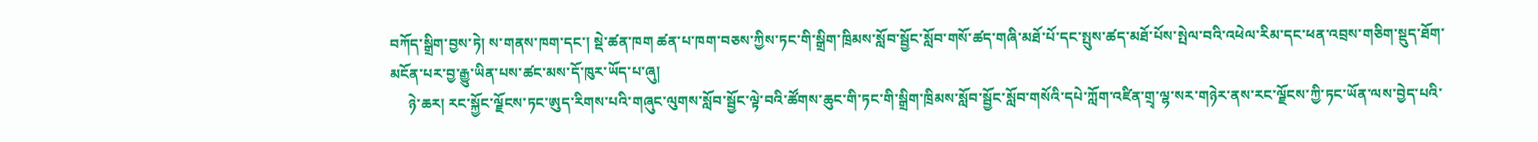བཀོད་སྒྲིག་བྱས་ཏེ། ས་གནས་ཁག་དང་། སྡེ་ཚན་ཁག ཚན་པ་ཁག་བཅས་ཀྱིས་ཏང་གི་སྒྲིག་ཁྲིམས་སློབ་སྦྱོང་སློབ་གསོ་ཚད་གཞི་མཐོ་པོ་དང་སྤུས་ཚད་མཐོ་པོས་སྤེལ་བའི་འཕེལ་རིམ་དང་ཕན་འབྲས་གཅིག་སྡུད་ཐོག་མངོན་པར་བྱ་རྒྱུ་ཡིན་པས་ཚང་མས་དོ་ཁུར་ཡོད་པ་ཞུ།
     ཉེ་ཆར། རང་སྐྱོང་ལྗོངས་ཏང་ཨུད་རིགས་པའི་གཞུང་ལུགས་སློབ་སྦྱོང་ལྟེ་བའི་ཚོགས་ཆུང་གི་ཏང་གི་སྒྲིག་ཁྲིམས་སློབ་སྦྱོང་སློབ་གསོའི་དཔེ་ཀློག་འཛིན་གྲྭ་ལྷ་སར་གཉེར་ནས་རང་ལྗོངས་ཀྱི་ཏང་ཡོན་ལས་བྱེད་པའི་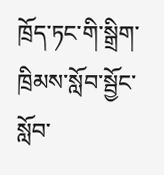ཁྲོད་ཏང་གི་སྒྲིག་ཁྲིམས་སློབ་སྦྱོང་སློབ་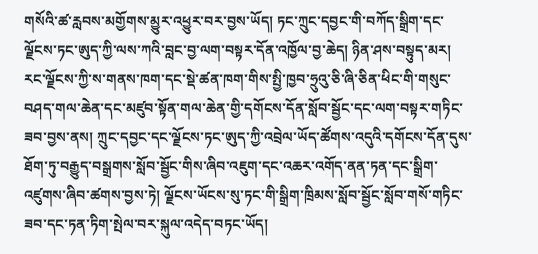གསོའི་ཚ་རླབས་མགྱོགས་མྱུར་འཕྱུར་བར་བྱས་ཡོད། ཏང་ཀྲུང་དབྱང་གི་བཀོད་སྒྲིག་དང་ལྗོངས་ཏང་ཨུད་ཀྱི་ལས་ཀའི་བླང་བྱ་ལག་བསྟར་དོན་འཁྱོལ་བྱ་ཆེད། ཉིན་ཤས་བསྟུད་མར། རང་ལྗོངས་ཀྱི་ས་གནས་ཁག་དང་སྡེ་ཚན་ཁག་གིས་སྤྱི་ཁྱབ་ཧྲུའུ་ཅི་ཞི་ཅིན་ཕིང་གི་གསུང་བཤད་གལ་ཆེན་དང་མཛུབ་སྟོན་གལ་ཆེན་གྱི་དགོངས་དོན་སློབ་སྦྱོང་དང་ལག་བསྟར་གཏིང་ཟབ་བྱས་ནས། ཀྲུང་དབྱང་དང་ལྗོངས་ཏང་ཨུད་ཀྱི་འབྲེལ་ཡོད་ཚོགས་འདུའི་དགོངས་དོན་དུས་ཐོག་ཏུ་བརྒྱུད་བསྒྲགས་སློབ་སྦྱོང་གིས་ཞིབ་འཇུག་དང་འཆར་འགོད་ནན་ཏན་དང་སྒྲིག་འཛུགས་ཞིབ་ཚགས་བྱས་ཏེ། ལྗོངས་ཡོངས་སུ་ཏང་གི་སྒྲིག་ཁྲིམས་སློབ་སྦྱོང་སློབ་གསོ་གཏིང་ཟབ་དང་ཏན་ཏིག་སྤེལ་བར་སྐུལ་འདེད་བཏང་ཡོད།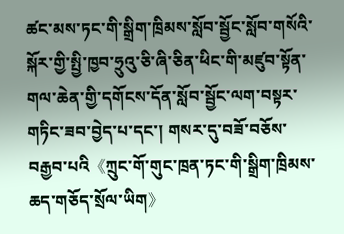ཚང་མས་ཏང་གི་སྒྲིག་ཁྲིམས་སློབ་སྦྱོང་སློབ་གསོའི་སྐོར་གྱི་སྤྱི་ཁྱབ་ཧྲུའུ་ཅི་ཞི་ཅིན་ཕིང་གི་མཛུབ་སྟོན་གལ་ཆེན་གྱི་དགོངས་དོན་སློབ་སྦྱོང་ལག་བསྟར་གཏིང་ཟབ་བྱེད་པ་དང་། གསར་དུ་བཟོ་བཅོས་བརྒྱབ་པའི《ཀྲུང་གོ་གུང་ཁྲན་ཏང་གི་སྒྲིག་ཁྲིམས་ཆད་གཅོད་སྲོལ་ཡིག》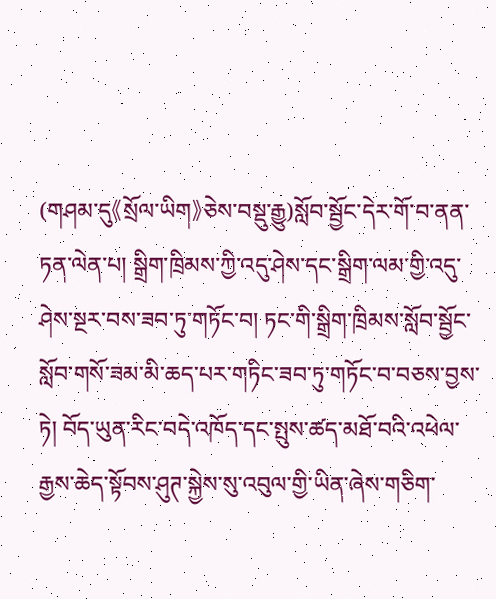(གཤམ་དུ《སྲོལ་ཡིག》ཅེས་བསྡུ་རྒྱུ)སློབ་སྦྱོང་དེར་གོ་བ་ནན་ཏན་ལེན་པ། སྒྲིག་ཁྲིམས་ཀྱི་འདུ་ཤེས་དང་སྒྲིག་ལམ་གྱི་འདུ་ཤེས་སྔར་བས་ཟབ་ཏུ་གཏོང་བ། ཏང་གི་སྒྲིག་ཁྲིམས་སློབ་སྦྱོང་སློབ་གསོ་ཟམ་མི་ཆད་པར་གཏིང་ཟབ་ཏུ་གཏོང་བ་བཅས་བྱས་ཏེ། བོད་ཡུན་རིང་བདེ་འཁོད་དང་སྤུས་ཚད་མཐོ་བའི་འཕེལ་རྒྱས་ཆེད་སྟོབས་ཤུཊ་སྐྱེས་སུ་འབུལ་གྱི་ཡིན་ཞེས་གཅིག་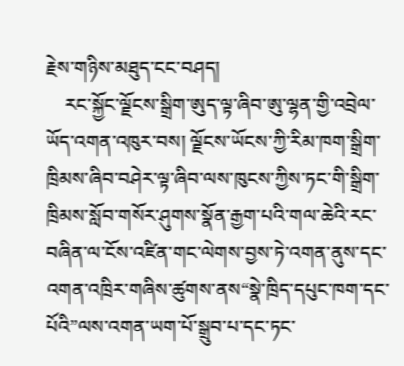རྗེས་གཉིས་མཐུད་ངང་བཤད།
    རང་སྐྱོང་ལྗོངས་སྒྲིག་ཨུད་ལྟ་ཞིབ་ཨུ་ལྷན་གྱི་འབྲེལ་ཡོད་འགན་འཁུར་བས། ལྗོངས་ཡོངས་ཀྱི་རིམ་ཁག་སྒྲིག་ཁྲིམས་ཞིབ་བཤེར་ལྟ་ཞིབ་ལས་ཁུངས་ཀྱིས་ཏང་གི་སྒྲིག་ཁྲིམས་སློབ་གསོར་ཤུགས་སྣོན་རྒྱག་པའི་གལ་ཆེའི་རང་བཞིན་ལ་ངོས་འཛིན་གང་ལེགས་བྱས་ཏེ་འགན་ནུས་དང་འགན་འཁྲིར་གཞིས་ཚུགས་ནས“སྣེ་ཁྲིད་དཔུང་ཁག་དང་པོའི”ལས་འགན་ཡག་པོ་སྒྲུབ་པ་དང་ཏང་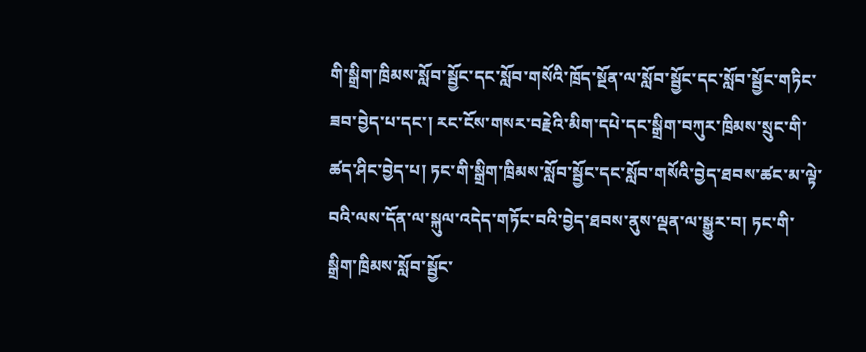གི་སྒྲིག་ཁྲིམས་སློབ་སྦྱོང་དང་སློབ་གསོའི་ཁྲོད་སྔོན་ལ་སློབ་སྦྱོང་དང་སློབ་སྦྱོང་གཏིང་ཟབ་བྱེད་པ་དང་། རང་ངོས་གསར་བརྗེའི་མིག་དཔེ་དང་སྒྲིག་བཀུར་ཁྲིམས་སྲུང་གི་ཚད་ཤིང་བྱེད་པ། ཏང་གི་སྒྲིག་ཁྲིམས་སློབ་སྦྱོང་དང་སློབ་གསོའི་བྱེད་ཐབས་ཚང་མ་ལྟེ་བའི་ལས་དོན་ལ་སྐུལ་འདེད་གཏོང་བའི་བྱེད་ཐབས་ནུས་ལྡན་ལ་སྒྱུར་བ། ཏང་གི་སྒྲིག་ཁྲིམས་སློབ་སྦྱོང་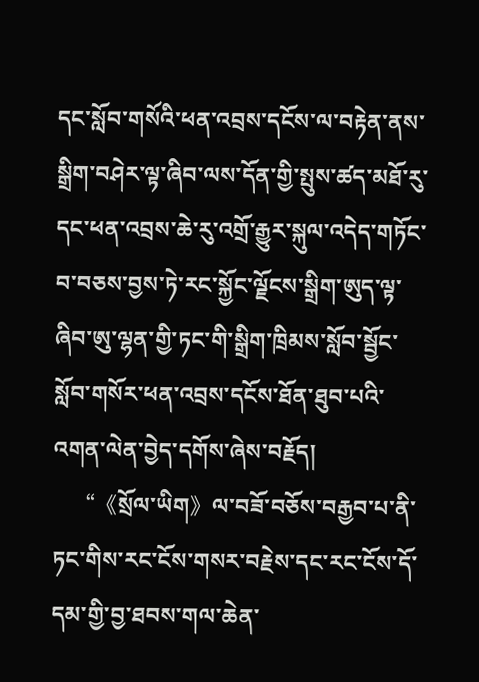དང་སློབ་གསོའི་ཕན་འབྲས་དངོས་ལ་བརྟེན་ནས་སྒྲིག་བཤེར་ལྟ་ཞིབ་ལས་དོན་གྱི་སྤུས་ཚད་མཐོ་རུ་དང་ཕན་འབྲས་ཆེ་རུ་འགྲོ་རྒྱུར་སྐུལ་འདེད་གཏོང་བ་བཅས་བྱས་ཏེ་རང་སྐྱོང་ལྗོངས་སྒྲིག་ཨུད་ལྟ་ཞིབ་ཨུ་ལྷན་གྱི་ཏང་གི་སྒྲིག་ཁྲིམས་སློབ་སྦྱོང་སློབ་གསོར་ཕན་འབྲས་དངོས་ཐོན་ཐུབ་པའི་འགན་ལེན་བྱེད་དགོས་ཞེས་བརྗོད།
    “《སྲོལ་ཡིག》ལ་བཟོ་བཅོས་བརྒྱབ་པ་ནི་ཏང་གིས་རང་ངོས་གསར་བརྗེས་དང་རང་ངོས་དོ་དམ་གྱི་བྱ་ཐབས་གལ་ཆེན་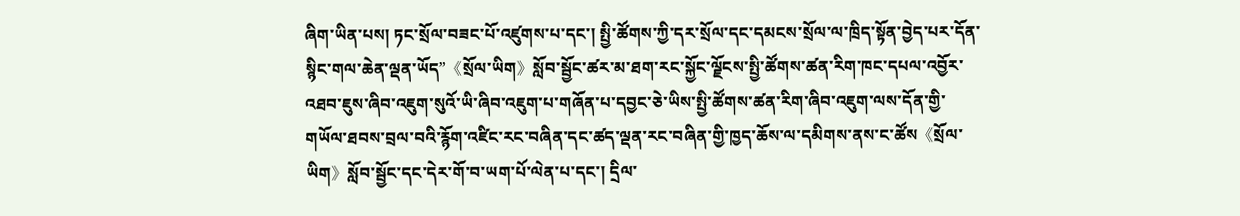ཞིག་ཡིན་པས། ཏང་སྲོལ་བཟང་པོ་འཛུགས་པ་དང་། སྤྱི་ཚོགས་ཀྱི་དར་སྲོལ་དང་དམངས་སྲོལ་ལ་ཁྲིད་སྟོན་བྱེད་པར་དོན་སྙིང་གལ་ཆེན་ལྡན་ཡོད”《སྲོལ་ཡིག》སློབ་སྦྱོང་ཚར་མ་ཐག་རང་སྐྱོང་ལྗོངས་སྤྱི་ཚོགས་ཚན་རིག་ཁང་དཔལ་འབྱོར་འཐབ་ཇུས་ཞིབ་འཇུག་སུའོ་ཡི་ཞིབ་འཇུག་པ་གཞོན་པ་དབྱང་ཅེ་ཡིས་སྤྱི་ཚོགས་ཚན་རིག་ཞིབ་འཇུག་ལས་དོན་གྱི་གཡོལ་ཐབས་བྲལ་བའི་རྙོག་འཛིང་རང་བཞིན་དང་ཚད་ལྡན་རང་བཞིན་གྱི་ཁྱད་ཆོས་ལ་དམིགས་ནས་ང་ཚོས《སྲོལ་ཡིག》སློབ་སྦྱོང་དང་དེར་གོ་བ་ཡག་པོ་ལེན་པ་དང་། དྲིལ་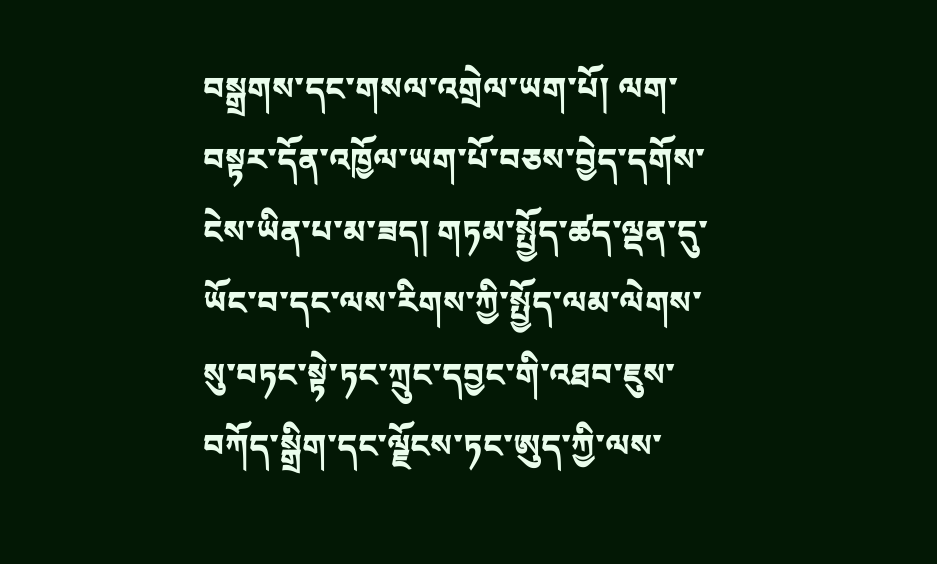བསྒྲགས་དང་གསལ་འགྲེལ་ཡག་པོ། ལག་བསྟར་དོན་འཁྱོལ་ཡག་པོ་བཅས་བྱེད་དགོས་ངེས་ཡིན་པ་མ་ཟད། གཏམ་སྤྱོད་ཚད་ལྡན་དུ་ཡོང་བ་དང་ལས་རིགས་ཀྱི་སྤྱོད་ལམ་ལེགས་སུ་བཏང་སྟེ་ཏང་ཀྲུང་དབྱང་གི་འཐབ་ཇུས་བཀོད་སྒྲིག་དང་ལྗོངས་ཏང་ཨུད་ཀྱི་ལས་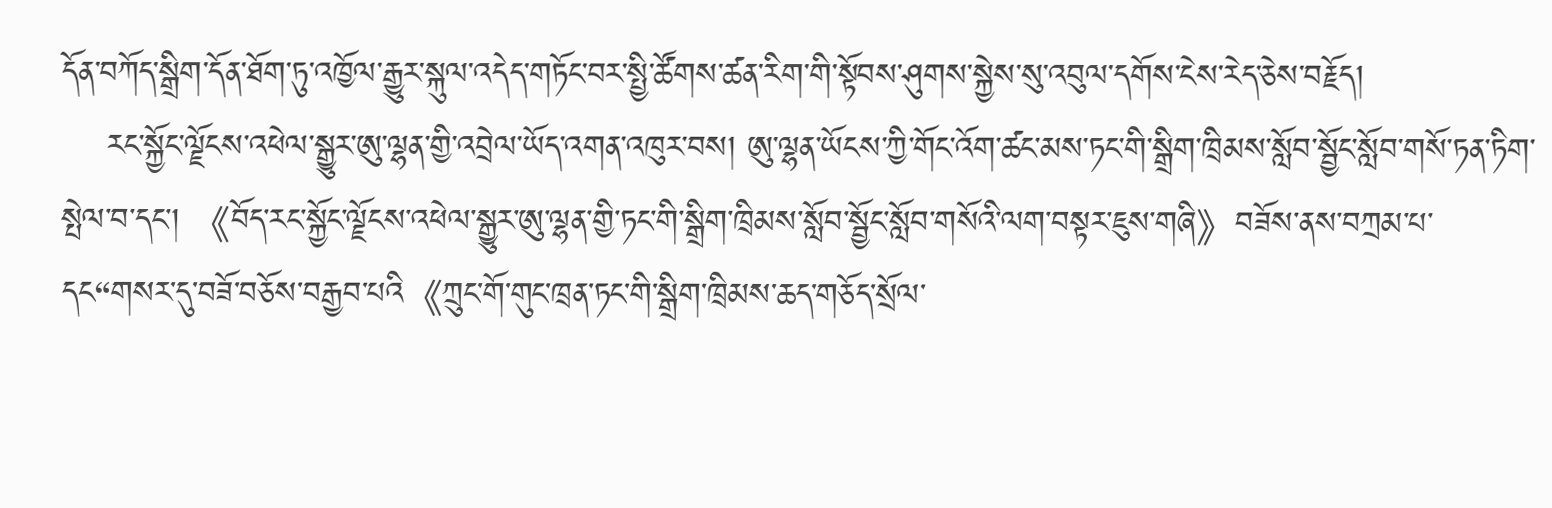དོན་བཀོད་སྒྲིག་དོན་ཐོག་ཏུ་འཁྱོལ་རྒྱུར་སྐུལ་འདེད་གཏོང་བར་སྤྱི་ཚོགས་ཚན་རིག་གི་སྟོབས་ཤུགས་སྐྱེས་སུ་འབུལ་དགོས་ངེས་རེད་ཅེས་བརྗོད།
    རང་སྐྱོང་ལྗོངས་འཕེལ་སྒྱུར་ཨུ་ལྷན་གྱི་འབྲེལ་ཡོད་འགན་འཁུར་བས། ཨུ་ལྷན་ཡོངས་ཀྱི་གོང་འོག་ཚང་མས་ཏང་གི་སྒྲིག་ཁྲིམས་སློབ་སྦྱོང་སློབ་གསོ་ཏན་ཏིག་སྤེལ་བ་དང་། 《བོད་རང་སྐྱོང་ལྗོངས་འཕེལ་སྒྱུར་ཨུ་ལྷན་གྱི་ཏང་གི་སྒྲིག་ཁྲིམས་སློབ་སྦྱོང་སློབ་གསོའི་ལག་བསྟར་ཇུས་གཞི》བཟོས་ནས་བཀྲམ་པ་དང“གསར་དུ་བཟོ་བཅོས་བརྒྱབ་པའི《ཀྲུང་གོ་གུང་ཁྲན་ཏང་གི་སྒྲིག་ཁྲིམས་ཆད་གཅོད་སྲོལ་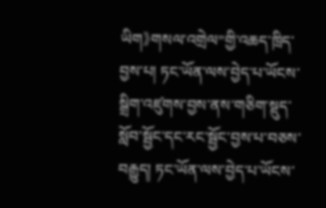ཡིག》གསལ་འགྲེལ”གྱི་འཆད་ཁྲིད་བྱས་པ། ཏང་ཡོན་ལས་བྱེད་པ་ཡོངས་སྒྲིག་འཛུགས་བྱས་ནས་གཅིག་སྡུད་སློབ་སྦྱོང་དང་རང་སྦྱོང་བྱས་པ་བཅས་བརྒྱུད། ཏང་ཡོན་ལས་བྱེད་པ་ཡོངས་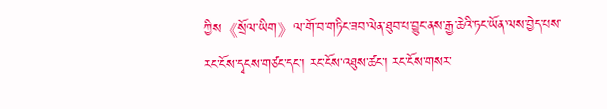ཀྱིས《སྲོལ་ཡིག》ལ་གོ་བ་གཏིང་ཟབ་ལེན་ཐུབ་པ་བྱུང་ནས་རྒྱ་ཆེའི་ཏང་ཡོན་ལས་བྱེད་པས་རང་ངོས་དྭངས་གཙང་དང་། རང་ངོས་འཐུས་ཚང་། རང་ངོས་གསར་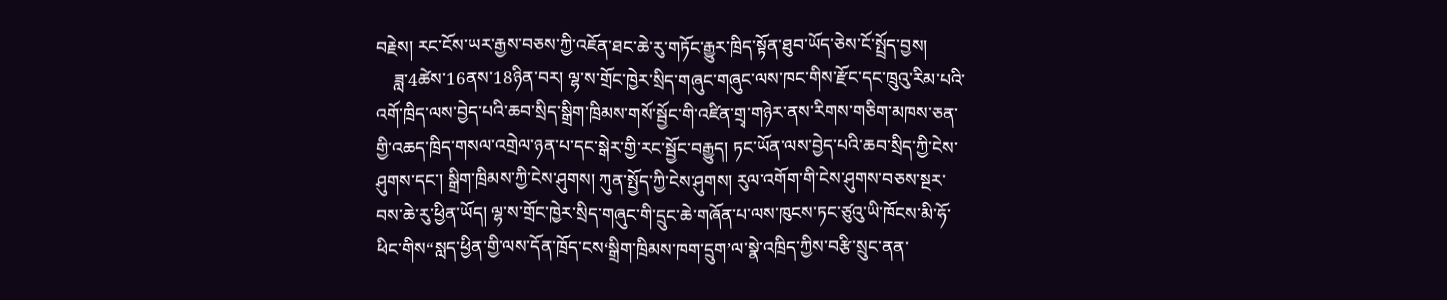བརྗེས། རང་ངོས་ཡར་རྒྱས་བཅས་ཀྱི་འཇོན་ཐང་ཆེ་རུ་གཏོང་རྒྱུར་ཁྲིད་སྟོན་ཐུབ་ཡོད་ཅེས་ངོ་སྤྲོད་བྱས།
    ཟླ་4ཚེས་16ནས་18ཉིན་བར། ལྷ་ས་གྲོང་ཁྱེར་སྲིད་གཞུང་གཞུང་ལས་ཁང་གིས་རྫོང་དང་ཁྲུའུ་རིམ་པའི་འགོ་ཁྲིད་ལས་བྱེད་པའི་ཆབ་སྲིད་སྒྲིག་ཁྲིམས་གསོ་སྦྱོང་གི་འཛིན་གྲྭ་གཉེར་ནས་རིགས་གཅིག་མཁས་ཅན་གྱི་འཆད་ཁྲིད་གསལ་འགྲེལ་ཉན་པ་དང་སྒེར་གྱི་རང་སྦྱོང་བརྒྱུད། ཏང་ཡོན་ལས་བྱེད་པའི་ཆབ་སྲིད་ཀྱི་ངེས་ཤུགས་དང་། སྒྲིག་ཁྲིམས་ཀྱི་ངེས་ཤུགས། ཀུན་སྤྱོད་ཀྱི་ངེས་ཤུགས། རུལ་འགོག་གི་ངེས་ཤུགས་བཅས་སྔར་བས་ཆེ་རུ་ཕྱིན་ཡོད། ལྷ་ས་གྲོང་ཁྱེར་སྲིད་གཞུང་གི་དྲུང་ཆེ་གཞོན་པ་ལས་ཁུངས་ཏང་ཙུའུ་ཡི་ཁོངས་མི་ཧོ་ཕིང་གིས“སླད་ཕྱིན་གྱི་ལས་དོན་ཁྲོད་ངས‘སྒྲིག་ཁྲིམས་ཁག་དྲུག’ལ་སྣེ་འཁྲིད་ཀྱིས་བརྩི་སྲུང་ནན་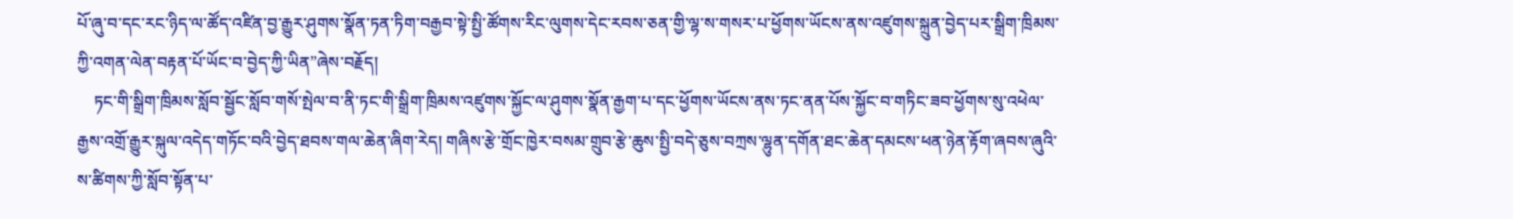པོ་ཞུ་བ་དང་རང་ཉིད་ལ་ཚོད་འཛིན་བྱ་རྒྱུར་ཤུགས་སྣོན་ཏན་ཏིག་བརྒྱབ་སྟེ་སྤྱི་ཚོགས་རིང་ལུགས་དེང་རབས་ཅན་གྱི་ལྷ་ས་གསར་པ་ཕྱོགས་ཡོངས་ནས་འཛུགས་སྐྲུན་བྱེད་པར་སྒྲིག་ཁྲིམས་ཀྱི་འགན་ལེན་བརྟན་པོ་ཡོང་བ་བྱེད་ཀྱི་ཡིན”ཞེས་བརྗོད།
    ཏང་གི་སྒྲིག་ཁྲིམས་སློབ་སྦྱོང་སློབ་གསོ་སྤེལ་བ་ནི་ཏང་གི་སྒྲིག་ཁྲིམས་འཛུགས་སྐྱོང་ལ་ཤུགས་སྣོན་རྒྱག་པ་དང་ཕྱོགས་ཡོངས་ནས་ཏང་ནན་པོས་སྐྱོང་བ་གཏིང་ཟབ་ཕྱོགས་སུ་འཕེལ་རྒྱས་འགྲོ་རྒྱུར་སྐུལ་འདེད་གཏོང་བའི་བྱེད་ཐབས་གལ་ཆེན་ཞིག་རེད། གཞིས་རྩེ་གྲོང་ཁྱེར་བསམ་གྲུབ་རྩེ་ཆུས་སྤྱི་བདེ་ཅུས་བཀྲས་ལྷུན་དགོན་ཐང་ཆེན་དམངས་ཕན་ཉེན་རྟོག་ཞབས་ཞུའི་ས་ཚིགས་ཀྱི་སློབ་སྟོན་པ་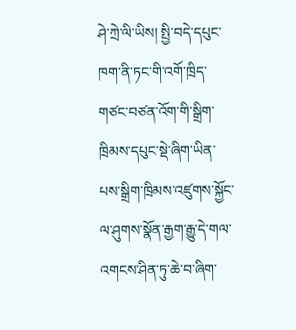ཤེ་ཀྲེ་ལི་ཡིས། སྤྱི་བདེ་དཔུང་ཁག་ནི་ཏང་གི་འགོ་ཁྲིད་གཙང་བཙན་འོག་གི་སྒྲིག་ཁྲིམས་དཔུང་སྡེ་ཞིག་ཡིན་པས་སྒྲིག་ཁྲིམས་འཛུགས་སྐྱོང་ལ་ཤུགས་སྣོན་རྒྱག་རྒྱུ་དེ་གལ་འགངས་ཤིན་ཏུ་ཆེ་བ་ཞིག་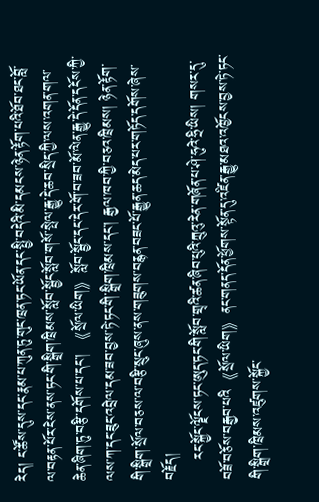རེད། ང་ཚོས་དུས་དང་རྣམ་པ་ཀུན་ཏུ་གུང་ཁྲན་ཏང་ཡོན་དང་སྤྱི་བདེའི་མི་དམངས་ཉེན་རྟོག་པའི་ཐོབ་ཐང་བློ་ལ་བརྟན་པོར་ངེས་ནས་ཏང་གི་སྒྲིག་ཁྲིམས་སློབ་སྦྱོང་སློབ་གསོ་སྤེལ་རྒྱུ་དེ་ཆབ་སྲིད་ཀྱི་ལས་འགན་གལ་ཆེན་ཞིག་ཏུ་བརྩི་དགོས་པ་དང་། 《སྲོལ་ཡིག》སློབ་སྦྱོང་དང་དེར་གོ་བ་ཟབ་མོ་ལེན་རྒྱུ་དེ་དོན་དངོས་ཀྱི་ལས་ཀ་དང་ཟུང་འབྲེལ་དམ་ཟབ་བྱས་ཏེ་ཏང་གི་སྒྲིག་ཁྲིམས་དང་། རྒྱལ་ཁབ་ཀྱི་བཅའ་ཁྲིམས། ཉེན་རྟོག་གི་སྒྲིག་སྲོལ་བཅས་ལ་བརྩི་སྲུང་ཞུས་ནས་གཟུགས་བརྙན་བཟང་པོ་རྒྱུན་ཆད་མེད་པར་གཏོད་དགོས་ཞེས་བརྗོད།
    རང་སྐྱོང་ལྗོངས་ཏང་ཨུད་ཏང་གི་སློབ་གྲྭའི་ཚན་ཞིབ་པུའི་ཀྲུའུ་རེན་གཞོན་པ་ཤེ་ཧུའེ་ཧྲི་ཡིས། གསར་དུ་བཟོ་བཅོས་བརྒྱབ་པའི《སྲོལ་ཡིག》ནང་གནད་དོན་ཕྱོགས་སྟོན་དུ་འཛིན་རྒྱུ་མཐའ་འཁྱོངས་བྱས་ཏེ་ཏང་གི་སྒྲིག་ཁྲིམས་འཛུགས་སྐྱོང་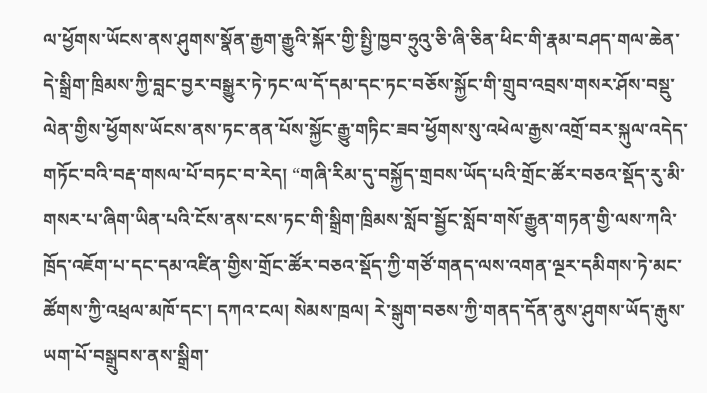ལ་ཕྱོགས་ཡོངས་ནས་ཤུགས་སྣོན་རྒྱག་རྒྱུའི་སྐོར་གྱི་སྤྱི་ཁྱབ་ཧྲུའུ་ཅི་ཞི་ཅིན་ཕིང་གི་རྣམ་བཤད་གལ་ཆེན་དེ་སྒྲིག་ཁྲིམས་ཀྱི་བླང་བྱར་བསྒྱུར་ཏེ་ཏང་ལ་དོ་དམ་དང་ཏང་བཅོས་སྐྱོང་གི་གྲུབ་འབྲས་གསར་ཤོས་བསྡུ་ལེན་གྱིས་ཕྱོགས་ཡོངས་ནས་ཏང་ནན་པོས་སྐྱོང་རྒྱུ་གཏིང་ཟབ་ཕྱོགས་སུ་འཕེལ་རྒྱས་འགྲོ་བར་སྐུལ་འདེད་གཏོང་བའི་བརྡ་གསལ་པོ་བཏང་བ་རེད། “གཞི་རིམ་དུ་བསྐྱོད་གྲབས་ཡོད་པའི་གྲོང་ཚོར་བཅའ་སྡོད་རུ་མི་གསར་པ་ཞིག་ཡིན་པའི་ངོས་ནས་ངས་ཏང་གི་སྒྲིག་ཁྲིམས་སློབ་སྦྱོང་སློབ་གསོ་རྒྱུན་གཏན་གྱི་ལས་ཀའི་ཁྲོད་འཇོག་པ་དང་དམ་འཛིན་གྱིས་གྲོང་ཚོར་བཅའ་སྡོད་ཀྱི་གཙོ་གནད་ལས་འགན་ལྔར་དམིགས་ཏེ་མང་ཚོགས་ཀྱི་འཕྲལ་མཁོ་དང་། དཀའ་ངལ། སེམས་ཁྲལ། རེ་སྒུག་བཅས་ཀྱི་གནད་དོན་ནུས་ཤུགས་ཡོད་རྒུས་ཡག་པོ་བསྒྲུབས་ནས་སྒྲིག་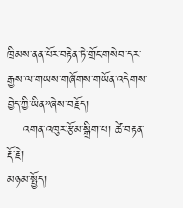ཁྲིམས་ནན་པོར་བརྟེན་ཏེ་གྲོང་གསེབ་དར་རྒྱས་ལ་གཡས་གཞོགས་གཡོན་འདེགས་བྱེད་ཀྱི་ཡིན”ཞེས་བརྗོད།
    འགན་འཁུར་རྩོམ་སྒྲིག་པ། ཚེ་བརྟན་རྡོ་རྗེ།
མཉམ་སྤྱོད།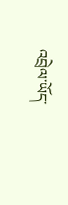འབྲེལ་ཡོད་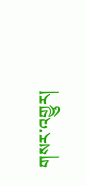གསར་འགྱུར།